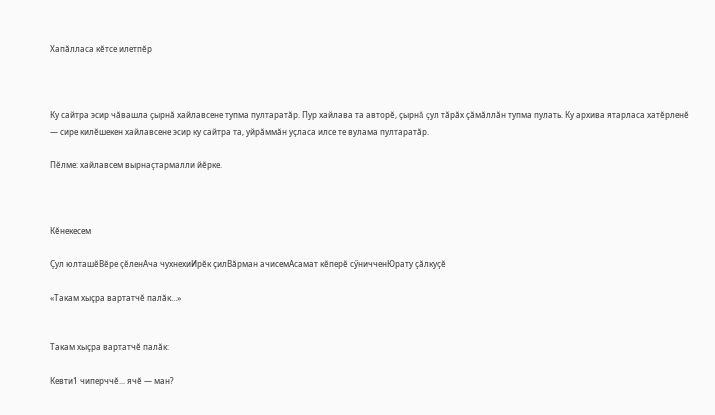Хапăлласа кĕтсе илетпĕр



Ку сайтра эсир чăвашла çырнă хайлавсене тупма пултаратăр. Пур хайлава та авторĕ, çырнă çул тăрăх çăмăллăн тупма пулать. Ку архива ятарласа хатĕрленĕ — сире килĕшекен хайлавсене эсир ку сайтра та, уйрăммăн уçласа илсе те вулама пултаратăр.

Пӗлме: хайлавсем вырнаҫтармалли йӗрке.



Кĕнекесем

Ҫул юлташӗВӗре ҫӗленАча чухнехиИрĕк çилВăрман ачисемАсамат кӗперӗ сӳничченЮрату ҫӑлкуҫӗ

«Такам хыçра вартатчĕ палăк…»


Такам хыçра вартатчĕ палăк:

Кевти1 чиперччĕ... ячĕ — ман?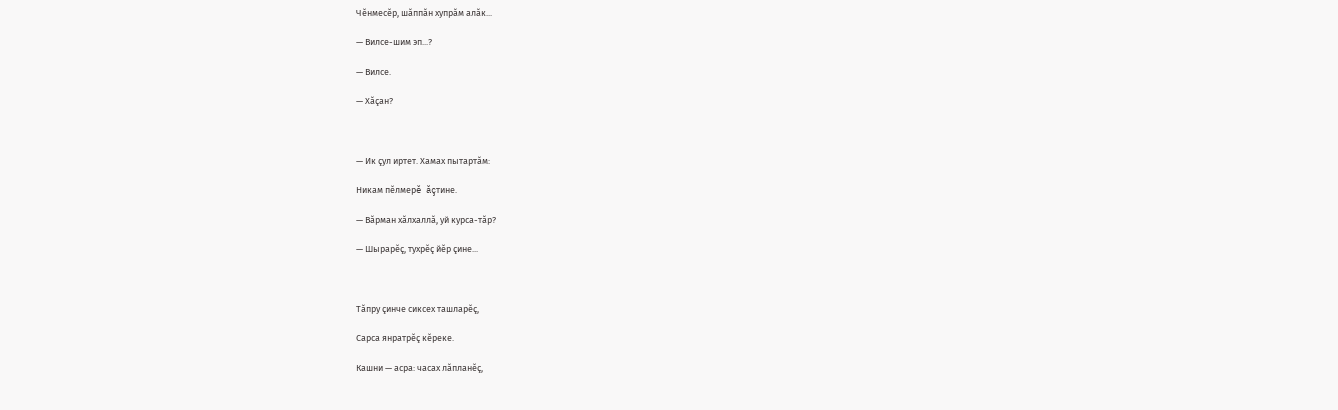Чĕнмесĕр, шăппăн хупрăм алăк...

— Вилсе-шим эп...?

— Вилсе.

— Хăçан?



— Ик çул иртет. Хамах пытартăм:

Никам пĕлмерĕ ăçтине.

— Вăрман хăлхаллă, уй курса-тăр?

— Шырарĕç, тухрĕç йĕр çине...



Тăпру çинче сиксех ташларĕç,

Сарса янратрĕç кĕреке.

Кашни — асра: часах лăпланĕç,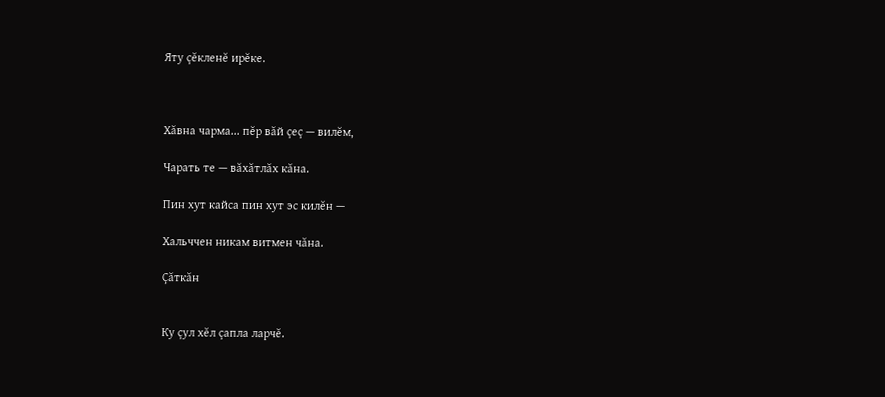Яту çĕкленĕ ирĕке.



Хăвна чарма... пĕр вăй çеç — вилĕм,

Чарать те — вăхăтлăх кăна.

Пин хут кайса пин хут эс килĕн —

Хальччен никам витмен чăна.

Çăткăн


Ку çул хĕл çапла ларчĕ.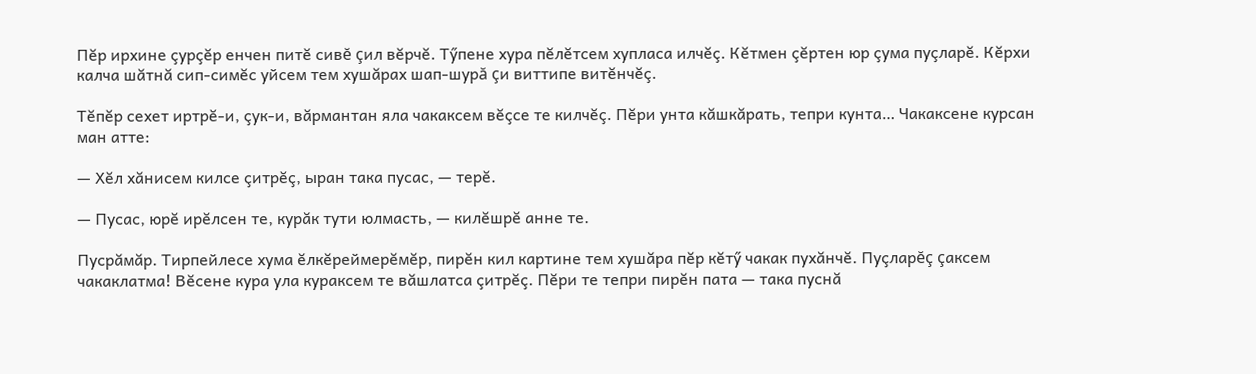Пĕр ирхине çурçĕр енчен питĕ сивĕ çил вĕрчĕ. Тӳпене хура пĕлĕтсем хупласа илчĕç. Кĕтмен çĕртен юр çума пуçларĕ. Кĕрхи калча шăтнă сип-симĕс уйсем тем хушăрах шап-шурă çи виттипе витĕнчĕç.

Тĕпĕр сехет иртрĕ-и, çук-и, вăрмантан яла чакаксем вĕçсе те килчĕç. Пĕри унта кăшкăрать, тепри кунта… Чакаксене курсан ман атте:

— Хĕл хăнисем килсе çитрĕç, ыран така пусас, — терĕ.

— Пусас, юрĕ ирĕлсен те, курăк тути юлмасть, — килĕшрĕ анне те.

Пусрăмăр. Тирпейлесе хума ĕлкĕреймерĕмĕр, пирĕн кил картине тем хушăра пĕр кĕтӳ чакак пухăнчĕ. Пуçларĕç çаксем чакаклатма! Вĕсене кура ула кураксем те вăшлатса çитрĕç. Пĕри те тепри пирĕн пата — така пуснă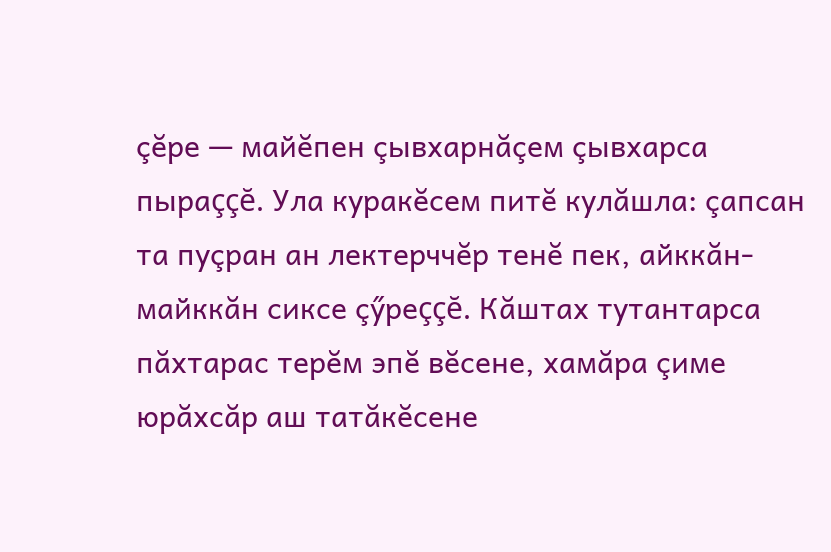çĕре — майĕпен çывхарнăçем çывхарса пыраççĕ. Ула куракĕсем питĕ кулăшла: çапсан та пуçран ан лектерччĕр тенĕ пек, айккăн-майккăн сиксе çӳреççĕ. Кăштах тутантарса пăхтарас терĕм эпĕ вĕсене, хамăра çиме юрăхсăр аш татăкĕсене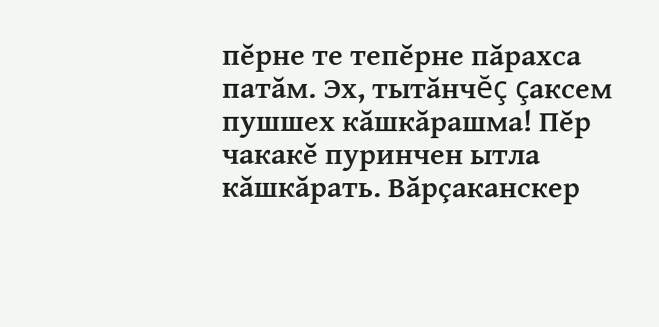пĕрне те тепĕрне пăрахса патăм. Эх, тытăнчĕç çаксем пушшех кăшкăрашма! Пĕр чакакĕ пуринчен ытла кăшкăрать. Вăрçаканскер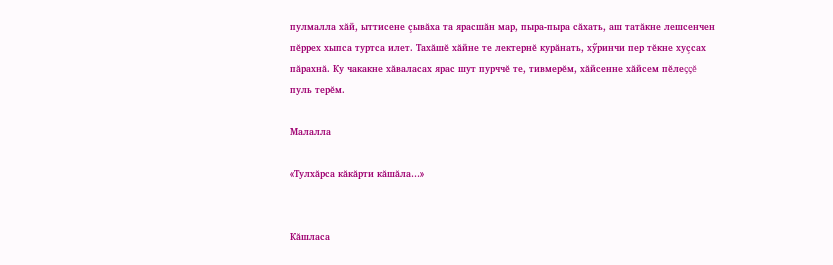пулмалла хăй, ыттисене çывăха та ярасшăн мар, пыра-пыра сăхать, аш татăкне лешсенчен пĕррех хыпса туртса илет. Тахăшĕ хăйне те лектернĕ курăнать, хӳринчи пер тĕкне хуçсах пăрахнă. Ку чакакне хăваласах ярас шут пурччĕ те, тивмерĕм, хăйсенне хăйсем пĕлеççĕ пуль терĕм.

Малалла

«Тулхăрса кăкăрти кăшăла…»


Кăшласа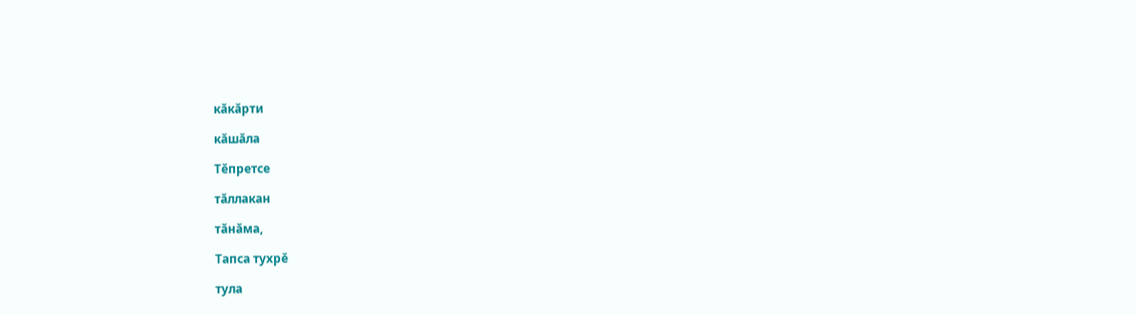кăкăрти

кăшăла

Тĕпретсе

тăллакан

тăнăма,

Тапса тухрĕ

тула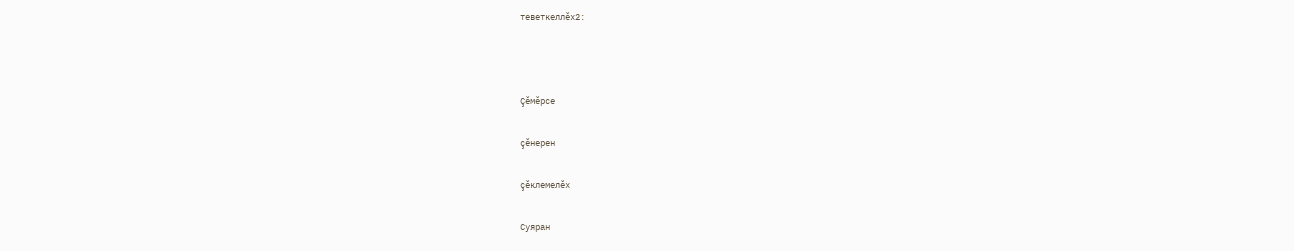теветкеллĕх2:



Çĕмĕрсе

çĕнерен

çĕклемелĕх

Суяран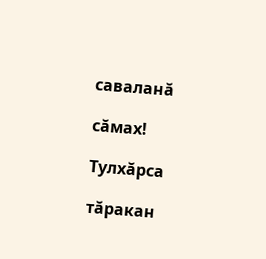саваланă

сăмах!

Тулхăрса

тăракан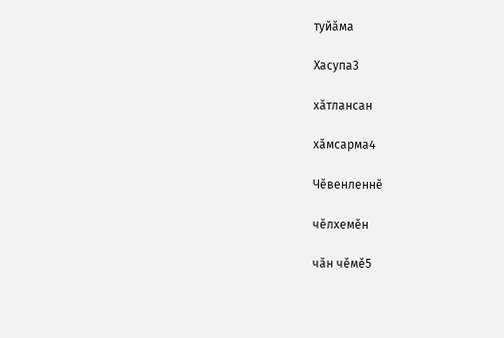туйăма

Хасупа3

хăтлансан

хăмсарма4

Чĕвенленнĕ

чĕлхемĕн

чăн чĕмĕ5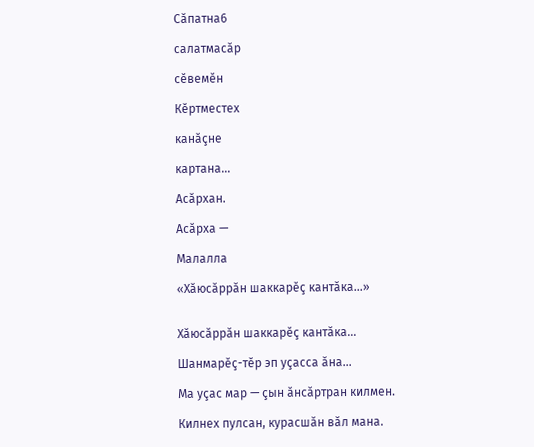Сăпатна6

салатмасăр

сĕвемĕн

Кĕртместех

канăçне

картана...

Асăрхан.

Асăрха —

Малалла

«Хăюсăррăн шаккарĕç кантăка...»


Хăюсăррăн шаккарĕç кантăка...

Шанмарĕç-тĕр эп уçасса ăна...

Ма уçас мар — çын ăнсăртран килмен.

Килнех пулсан, курасшăн вăл мана.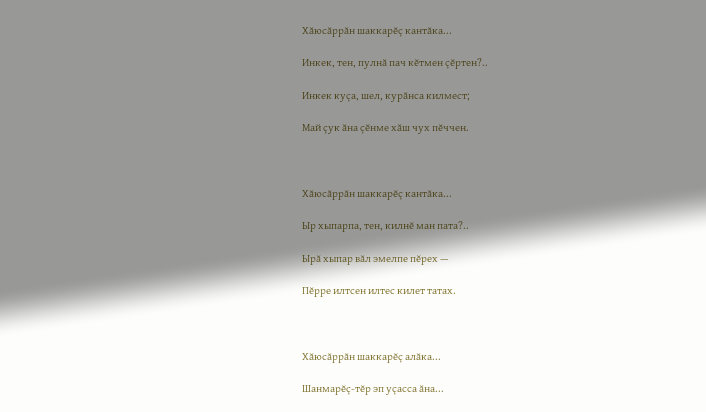Хăюсăррăн шаккарĕç кантăка...

Инкек, тен, пулнă пач кĕтмен çĕртен?..

Инкек куçа, шел, курăнса килмест;

Май çук ăна çĕнме хăш чух пĕччен.



Хăюсăррăн шаккарĕç кантăка...

Ыр хыпарпа, тен, килнĕ ман пата?..

Ырă хыпар вăл эмелпе пĕрех —

Пĕрре илтсен илтес килет татах.



Хăюсăррăн шаккарĕç алăка...

Шанмарĕç-тĕр эп уçасса ăна...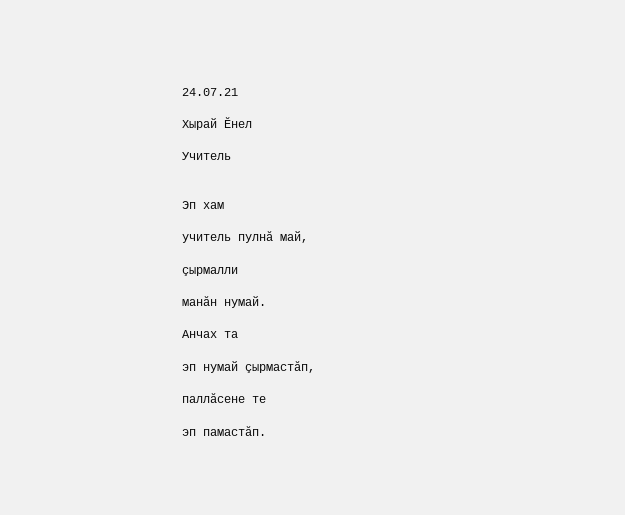24.07.21

Хырай Ĕнел

Учитель


Эп хам

учитель пулнă май,

çырмалли

манăн нумай.

Анчах та

эп нумай çырмастăп,

паллăсене те

эп памастăп.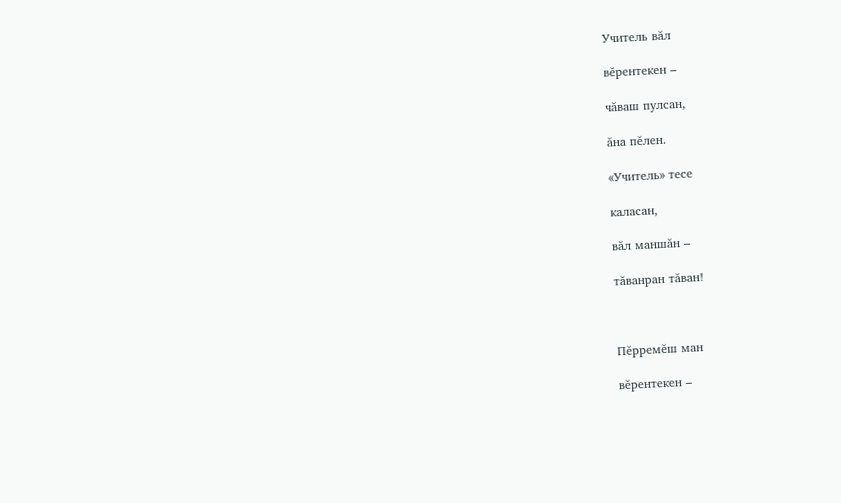Учитель вăл

вĕрентекен –

чăваш пулсан,

ăна пĕлен.

«Учитель» тесе

каласан,

вăл маншăн –

тăванран тăван!



Пĕрремĕш ман

вĕрентекен –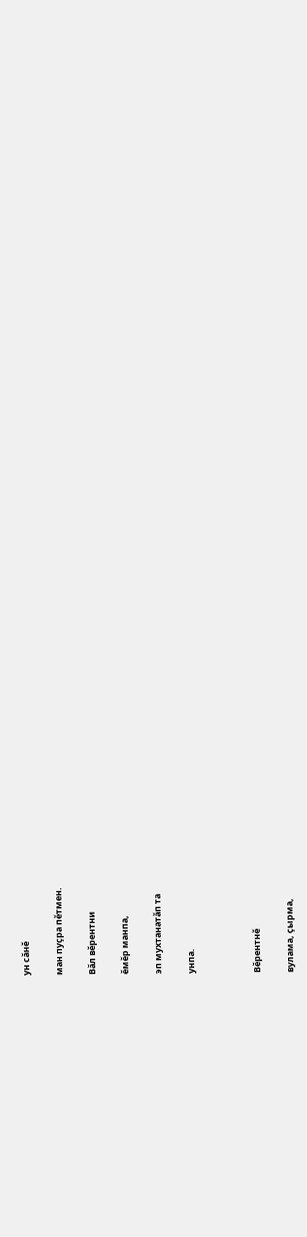ун сăнĕ

ман пуçра пĕтмен.

Вăл вĕрентни

ĕмĕр манпа,

эп мухтанатăп та

унпа.



Вĕрентнĕ

вулама, çырма,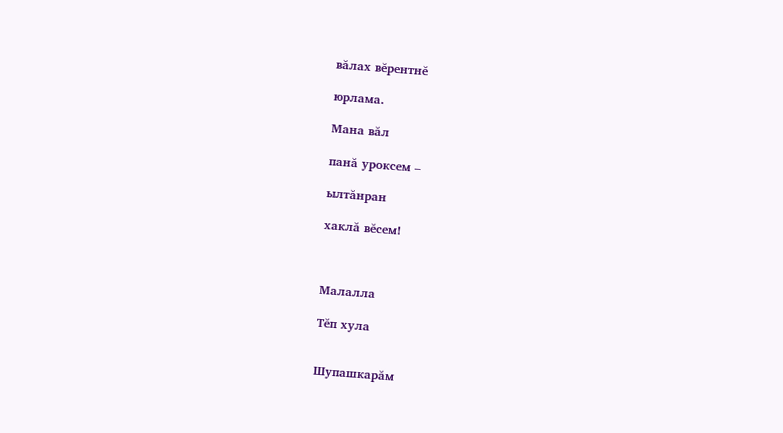вăлах вĕрентнĕ

юрлама.

Мана вăл

панă уроксем –

ылтăнран

хаклă вĕсем!



Малалла

Тĕп хула


Шупашкарăм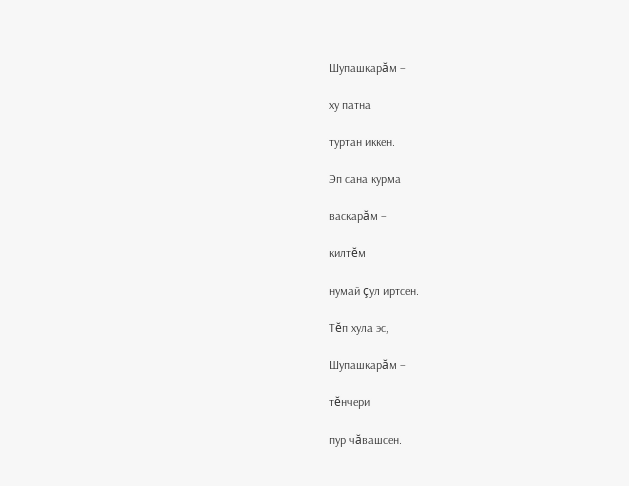Шупашкарăм –

ху патна

туртан иккен.

Эп сана курма

васкарăм –

килтĕм

нумай çул иртсен.

Тĕп хула эс,

Шупашкарăм –

тĕнчери

пур чăвашсен.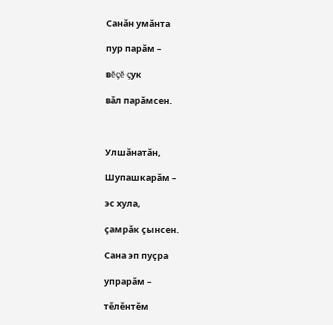Санăн умăнта

пур парăм –

вĕçĕ çук

вăл парăмсен.



Улшăнатăн,

Шупашкарăм –

эс хула,

çамрăк çынсен.

Сана эп пуçра

упрарăм –

тĕлĕнтĕм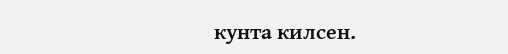кунта килсен.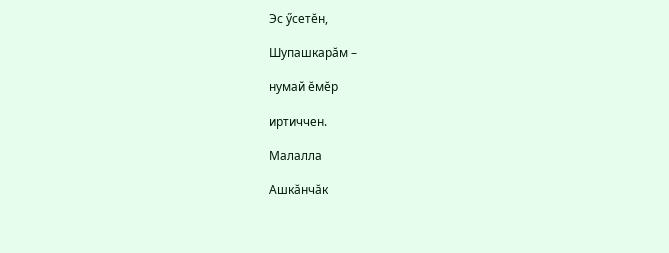Эс ӳсетĕн,

Шупашкарăм –

нумай ĕмĕр

иртиччен.

Малалла

Ашкăнчăк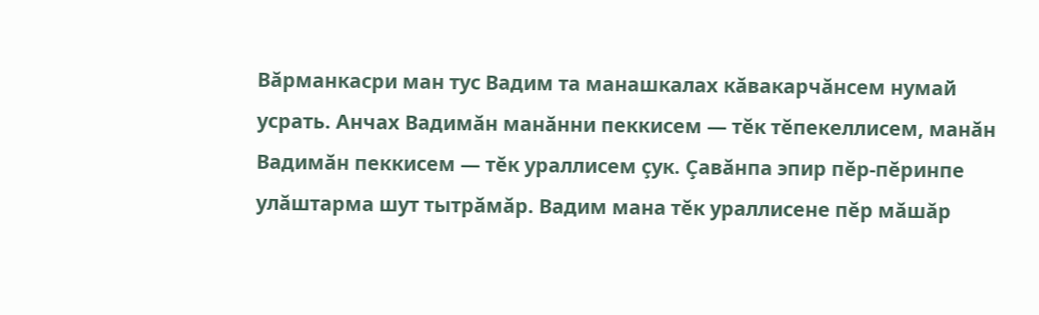Вăрманкасри ман тус Вадим та манашкалах кăвакарчăнсем нумай усрать. Анчах Вадимăн манăнни пеккисем — тĕк тĕпекеллисем, манăн Вадимăн пеккисем — тĕк ураллисем çук. Çавăнпа эпир пĕр-пĕринпе улăштарма шут тытрăмăр. Вадим мана тĕк ураллисене пĕр мăшăр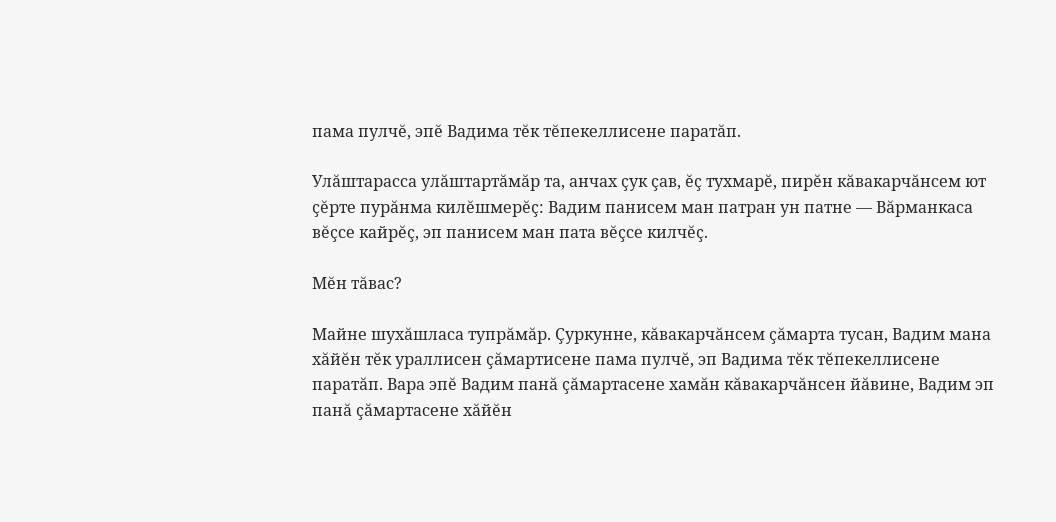пама пулчĕ, эпĕ Вадима тĕк тĕпекеллисене паратăп.

Улăштарасса улăштартăмăр та, анчах çук çав, ĕç тухмарĕ, пирĕн кăвакарчăнсем ют çĕрте пурăнма килĕшмерĕç: Вадим панисем ман патран ун патне — Вăрманкаса вĕçсе кайрĕç, эп панисем ман пата вĕçсе килчĕç.

Мĕн тăвас?

Майне шухăшласа тупрăмăр. Çуркунне, кăвакарчăнсем çăмарта тусан, Вадим мана хăйĕн тĕк ураллисен çăмартисене пама пулчĕ, эп Вадима тĕк тĕпекеллисене паратăп. Вара эпĕ Вадим панă çăмартасене хамăн кăвакарчăнсен йăвине, Вадим эп панă çăмартасене хăйĕн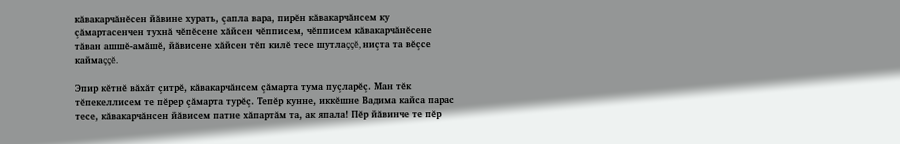кăвакарчăнĕсен йăвине хурать, çапла вара, пирĕн кăвакарчăнсем ку çăмартасенчен тухнă чĕпĕсене хăйсен чĕпписем, чĕпписем кăвакарчăнĕсене тăван ашшĕ-амăшĕ, йăвисене хăйсен тĕп килĕ тесе шутлаççĕ, ниçта та вĕçсе каймаççĕ.

Эпир кĕтнĕ вăхăт çитрĕ, кăвакарчăнсем çăмарта тума пуçларĕç. Ман тĕк тĕпекеллисем те пĕрер çăмарта турĕç. Тепĕр кунне, иккĕшне Вадима кайса парас тесе, кăвакарчăнсен йăвисем патне хăпартăм та, ак япала! Пĕр йăвинче те пĕр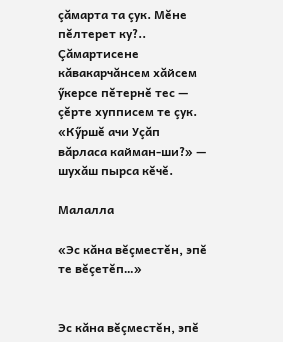çăмарта та çук. Мĕне пĕлтерет ку?.. Çăмартисене кăвакарчăнсем хăйсем ӳкерсе пĕтернĕ тес — çĕрте хупписем те çук. «Кӳршĕ ачи Уçăп вăрласа кайман-ши?» — шухăш пырса кĕчĕ.

Малалла

«Эс кăна вĕçместĕн, эпĕ те вĕçетĕп…»


Эс кăна вĕçместĕн, эпĕ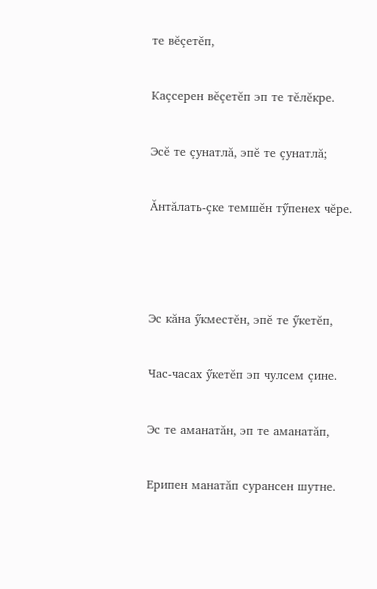те вĕçетĕп,

Каçсерен вĕçетĕп эп те тĕлĕкре.

Эсĕ те çунатлă, эпĕ те çунатлă;

Ăнтăлать-çке темшĕн тӳпенех чĕре.



Эс кăна ӳкместĕн, эпĕ те ӳкетĕп,

Час-часах ӳкетĕп эп чулсем çине.

Эс те аманатăн, эп те аманатăп,

Ерипен манатăп сурансен шутне.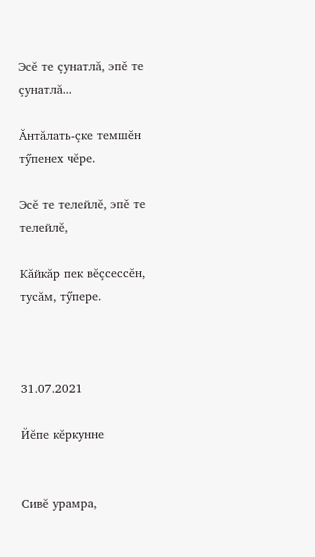Эсĕ те çунатлă, эпĕ те çунатлă...

Ăнтăлать-çке темшĕн тӳпенех чĕре.

Эсĕ те телейлĕ, эпĕ те телейлĕ,

Кăйкăр пек вĕçсессĕн, тусăм, тӳпере.



31.07.2021

Йĕпе кĕркунне


Сивĕ урамра,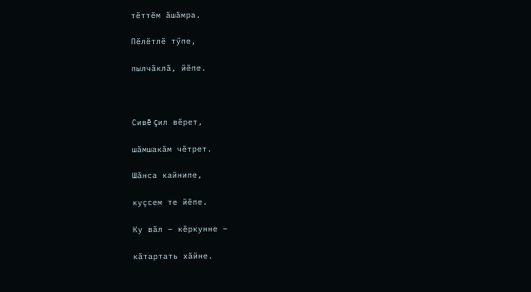тĕттĕм ăшăмра.

Пĕлĕтлĕ тӳпе,

пылчăклă, йĕпе.



Сивĕ çил вĕрет,

шăмшакăм чĕтрет.

Шăнса кайнипе,

куçсем те йĕпе.

Ку вăл – кĕркунне –

кăтартать хăйне.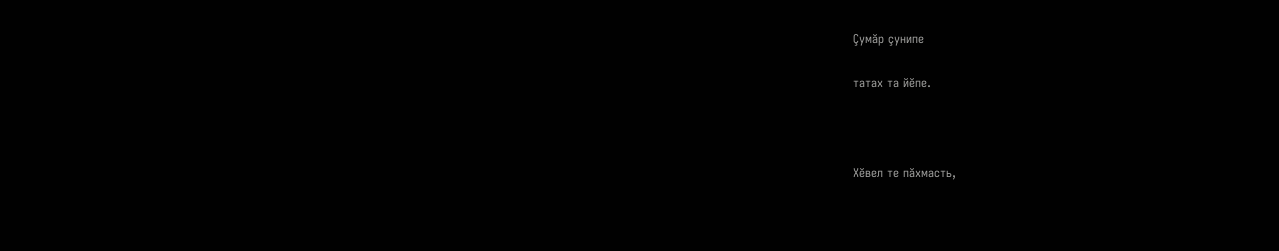Çумăр çунипе

татах та йĕпе.



Хĕвел те пăхмасть,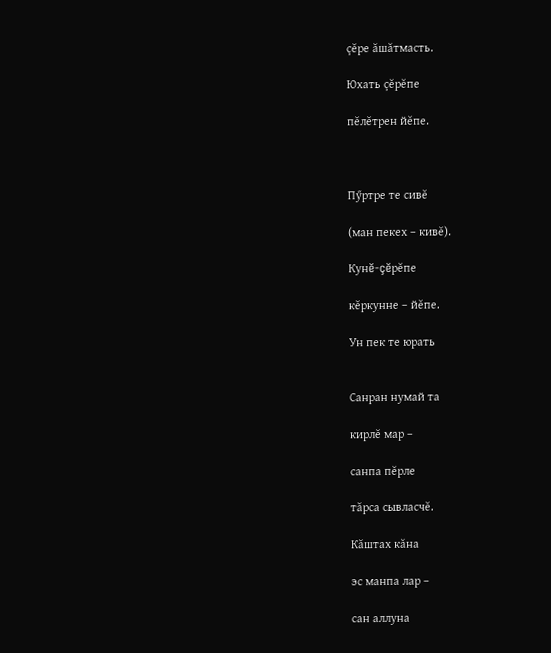çĕре ăшăтмасть.

Юхать çĕрĕпе

пĕлĕтрен йĕпе.



Пӳртре те сивĕ

(ман пекех – кивĕ).

Кунĕ-çĕрĕпе

кĕркунне – йĕпе.

Ун пек те юрать


Санран нумай та

кирлĕ мар –

санпа пĕрле

тăрса сывласчĕ.

Кăштах кăна

эс манпа лар –

сан аллуна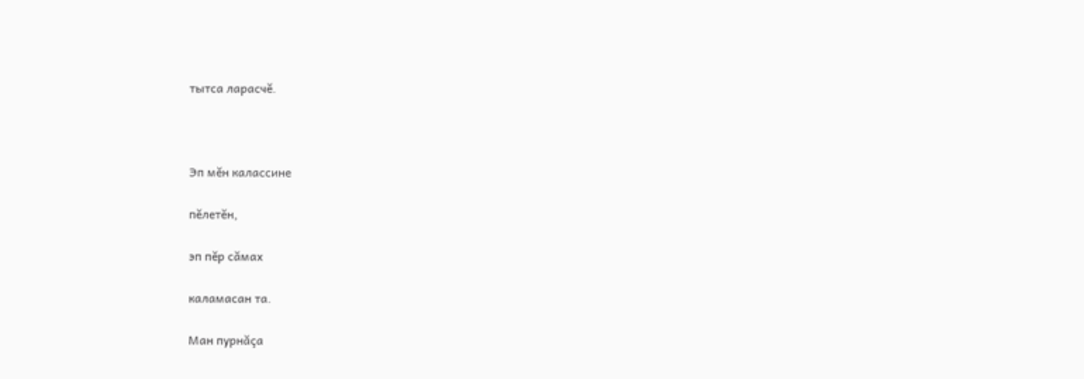тытса ларасчĕ.



Эп мĕн калассине

пĕлетĕн,

эп пĕр сăмах

каламасан та.

Ман пурнăçа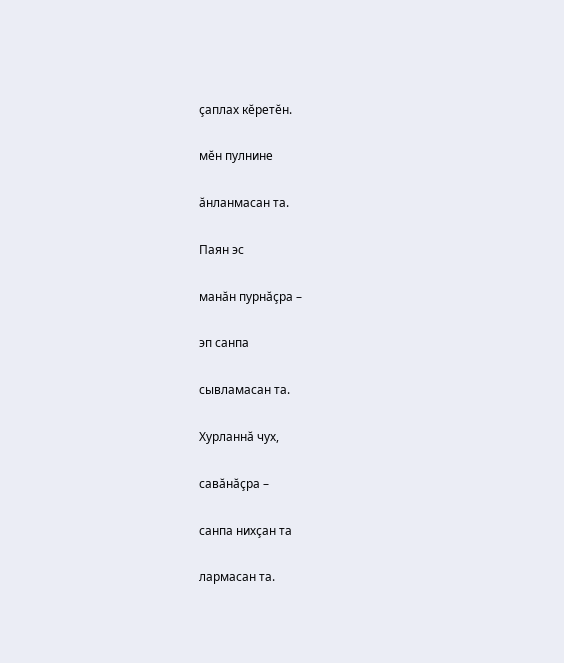çаплах кĕретĕн.

мĕн пулнине

ăнланмасан та.

Паян эс

манăн пурнăçра –

эп санпа

сывламасан та.

Хурланнă чух,

савăнăçра –

санпа нихçан та

лармасан та.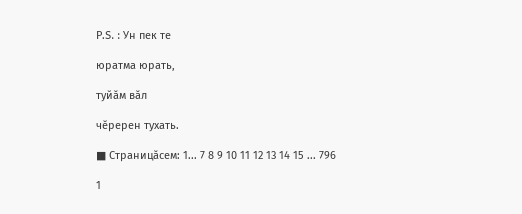Р.S. : Ун пек те

юратма юрать,

туйăм вăл

чĕререн тухать.

■ Страницăсем: 1... 7 8 9 10 11 12 13 14 15 ... 796

1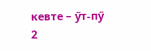кевте – ӳт-пӳ
2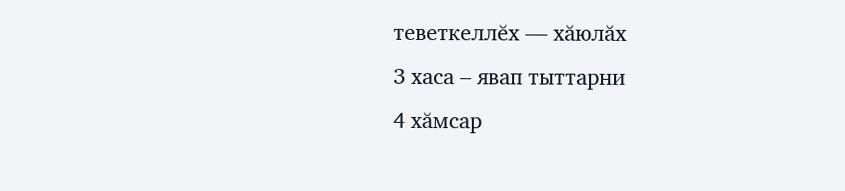теветкеллĕх — хăюлăх
3 хаса – явап тыттарни
4 хăмсар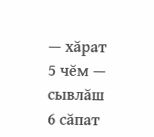— хăрат
5 чĕм — сывлăш
6 сăпат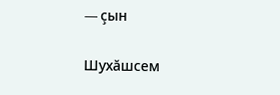— çын

Шухăшсем